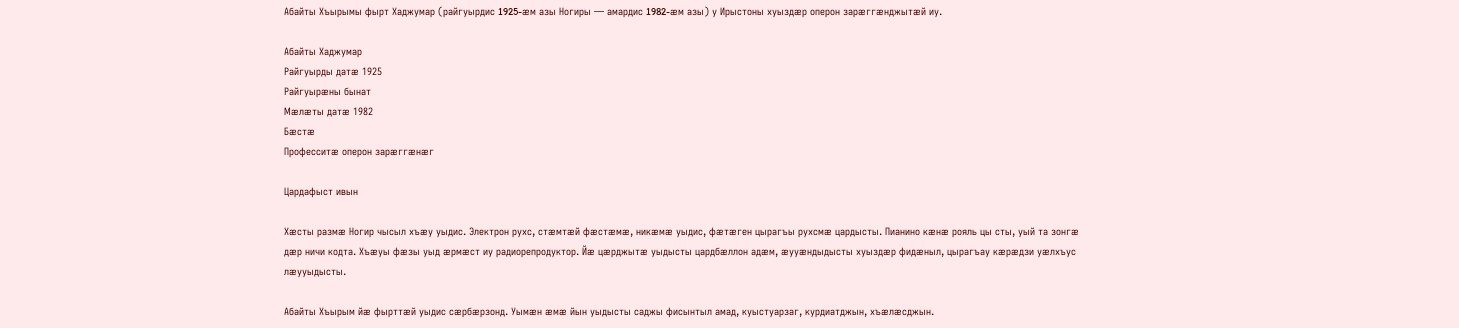Абайты Хъырымы фырт Хаджумар (райгуырдис 1925-æм азы Ногиры — амардис 1982-æм азы) у Ирыстоны хуыздæр оперон зарæггæнджытæй иу.

Абайты Хаджумар
Райгуырды датæ 1925
Райгуырæны бынат
Мæлæты датæ 1982
Бæстæ
Професситæ оперон зарæггæнæг

Цардафыст ивын

Хæсты размæ Ногир чысыл хъæу уыдис. Электрон рухс, стæмтæй фæстæмæ, никæмæ уыдис, фæтæген цырагъы рухсмæ цардысты. Пианино кæнæ рояль цы сты, уый та зонгæ дæр ничи кодта. Хъæуы фæзы уыд æрмæст иу радиорепродуктор. Йæ цæрджытæ уыдысты цардбæллон адæм, æууæндыдысты хуыздæр фидæныл, цырагъау кæрæдзи уæлхъус лæууыдысты.

Абайты Хъырым йæ фырттæй уыдис сæрбæрзонд. Уымæн æмæ йын уыдысты саджы фисынтыл амад, куыстуарзаг, курдиатджын, хъæлæсджын.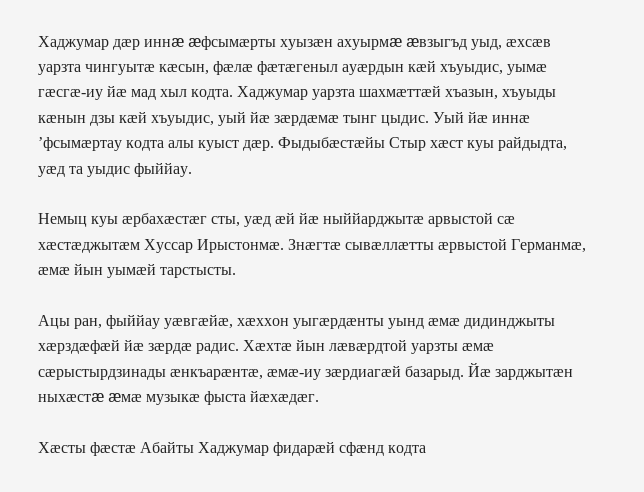Хаджумар дæр иннæ æфсымæрты хуызæн ахуырмæ æвзыгъд уыд, æхсæв уарзта чингуытæ кæсын, фæлæ фæтæгеныл ауæрдын кæй хъуыдис, уымæ гæсгæ-иу йæ мад хыл кодта. Хаджумар уарзта шахмæттæй хъазын, хъуыды кæнын дзы кæй хъуыдис, уый йæ зæрдæмæ тынг цыдис. Уый йæ иннæ ’фсымæртау кодта алы куыст дæр. Фыдыбæстæйы Стыр хæст куы райдыдта, уæд та уыдис фыййау.

Немыц куы æрбахæстæг сты, уæд æй йæ ныййарджытæ арвыстой сæ хæстæджытæм Хуссар Ирыстонмæ. Знæгтæ сывæллæтты æрвыстой Германмæ, æмæ йын уымæй тарстысты.

Ацы ран, фыййау уæвгæйæ, хæххон уыгæрдæнты уынд æмæ дидинджыты хæрздæфæй йæ зæрдæ радис. Хæхтæ йын лæвæрдтой уарзты æмæ сæрыстырдзинады æнкъарæнтæ, æмæ-иу зæрдиагæй базарыд. Йæ зарджытæн ныхæстæ æмæ музыкæ фыста йæхæдæг.

Хæсты фæстæ Абайты Хаджумар фидарæй сфæнд кодта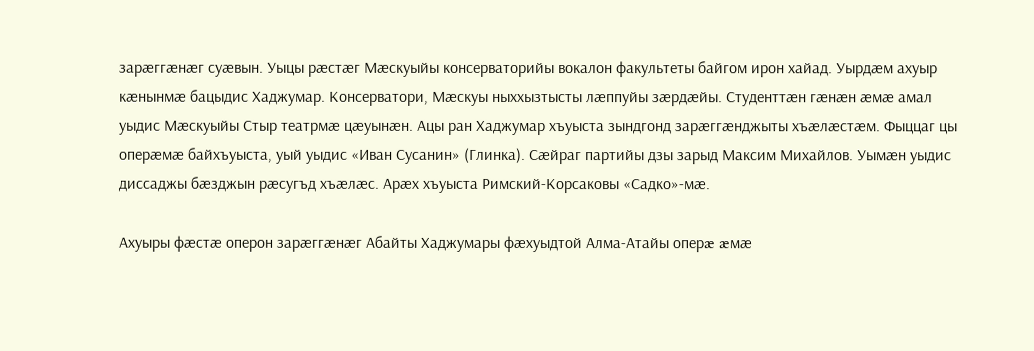зарæггæнæг суæвын. Уыцы рæстæг Мæскуыйы консерваторийы вокалон факультеты байгом ирон хайад. Уырдæм ахуыр кæнынмæ бацыдис Хаджумар. Консерватори, Мæскуы ныххызтысты лæппуйы зæрдæйы. Студенттæн гæнæн æмæ амал уыдис Мæскуыйы Стыр театрмæ цæуынæн. Ацы ран Хаджумар хъуыста зындгонд зарæггæнджыты хъæлæстæм. Фыццаг цы оперæмæ байхъуыста, уый уыдис «Иван Сусанин» (Глинка). Сæйраг партийы дзы зарыд Максим Михайлов. Уымæн уыдис диссаджы бæзджын рæсугъд хъæлæс. Арæх хъуыста Римский-Корсаковы «Садко»-мæ.

Ахуыры фæстæ оперон зарæггæнæг Абайты Хаджумары фæхуыдтой Алма-Атайы оперæ æмæ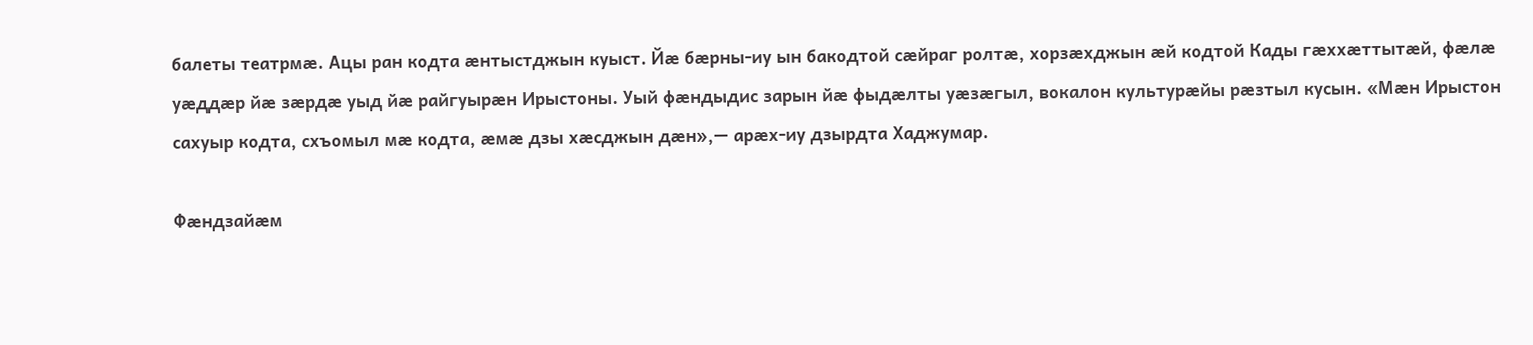балеты театрмæ. Ацы ран кодта æнтыстджын куыст. Йæ бæрны-иу ын бакодтой сæйраг ролтæ, хорзæхджын æй кодтой Кады гæххæттытæй, фæлæ уæддæр йæ зæрдæ уыд йæ райгуырæн Ирыстоны. Уый фæндыдис зарын йæ фыдæлты уæзæгыл, вокалон культурæйы рæзтыл кусын. «Мæн Ирыстон сахуыр кодта, схъомыл мæ кодта, æмæ дзы хæсджын дæн»,— арæх-иу дзырдта Хаджумар.

Фæндзайæм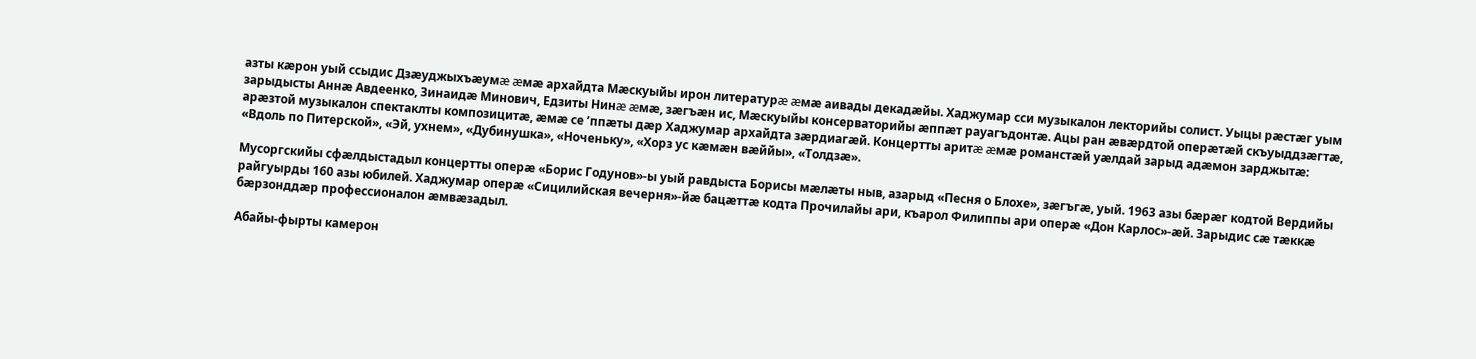азты кæрон уый ссыдис Дзæуджыхъæумæ æмæ архайдта Мæскуыйы ирон литературæ æмæ аивады декадæйы. Хаджумар сси музыкалон лекторийы солист. Уыцы рæстæг уым зарыдысты Аннæ Авдеенко, Зинаидæ Минович, Едзиты Нинæ æмæ, зæгъæн ис, Мæскуыйы консерваторийы æппæт рауагъдонтæ. Ацы ран æвæрдтой оперæтæй скъуыддзæгтæ, арæзтой музыкалон спектаклты композицитæ, æмæ се ’ппæты дæр Хаджумар архайдта зæрдиагæй. Концертты аритæ æмæ романстæй уæлдай зарыд адæмон зарджытæ: «Вдоль по Питерской», «Эй, ухнем», «Дубинушка», «Ноченьку», «Хорз ус кæмæн вæййы», «Толдзæ».

Мусоргскийы сфæлдыстадыл концертты оперæ «Борис Годунов»-ы уый равдыста Борисы мæлæты ныв, азарыд «Песня о Блохе», зæгъгæ, уый. 1963 азы бæрæг кодтой Вердийы райгуырды 160 азы юбилей. Хаджумар оперæ «Сицилийская вечерня»-йæ бацæттæ кодта Прочилайы ари, къарол Филиппы ари оперæ «Дон Карлос»-æй. Зарыдис сæ тæккæ бæрзонддæр профессионалон æмвæзадыл.

Абайы-фырты камерон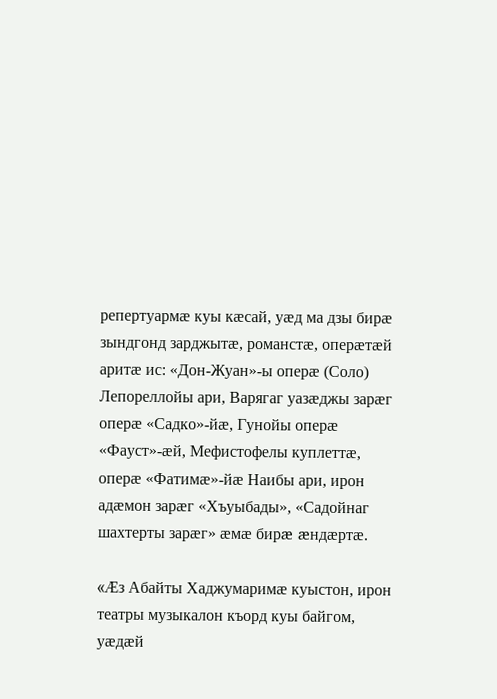репертуармæ куы кæсай, уæд ма дзы бирæ зындгонд зарджытæ, романстæ, оперæтæй аритæ ис: «Дон-Жуан»-ы оперæ (Соло) Лепореллойы ари, Варягаг уазæджы зарæг оперæ «Садко»-йæ, Гунойы оперæ «Фауст»-æй, Мефистофелы куплеттæ, оперæ «Фатимæ»-йæ Наибы ари, ирон адæмон зарæг «Хъуыбады», «Садойнаг шахтерты зарæг» æмæ бирæ æндæртæ.

«Æз Абайты Хаджумаримæ куыстон, ирон театры музыкалон къорд куы байгом, уæдæй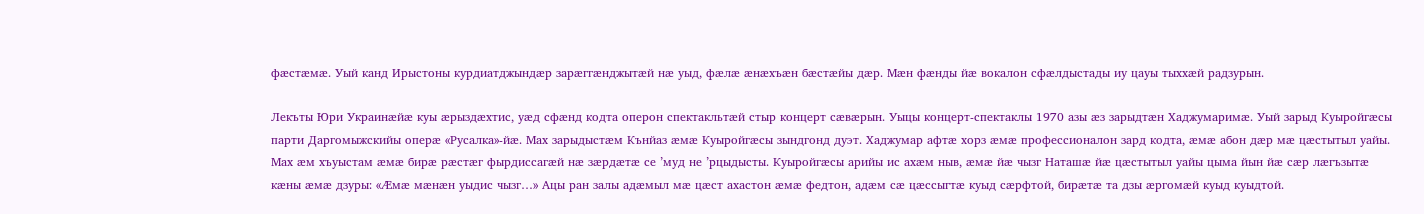фæстæмæ. Уый канд Ирыстоны курдиатджындæр зарæггæнджытæй нæ уыд, фæлæ æнæхъæн бæстæйы дæр. Мæн фæнды йæ вокалон сфæлдыстады иу цауы тыххæй радзурын.

Лекъты Юри Украинæйæ куы æрыздæхтис, уæд сфæнд кодта оперон спектакльтæй стыр концерт сæвæрын. Уыцы концерт-спектаклы 1970 азы æз зарыдтæн Хаджумаримæ. Уый зарыд Куыройгæсы парти Даргомыжскийы оперæ «Русалка»-йæ. Мах зарыдыстæм Кънйаз æмæ Куыройгæсы зындгонд дуэт. Хаджумар афтæ хорз æмæ профессионалон зард кодта, æмæ абон дæр мæ цæстытыл уайы. Мах æм хъуыстам æмæ бирæ рæстæг фырдиссагæй нæ зæрдæтæ се ’муд не ’рцыдысты. Куыройгæсы арийы ис ахæм ныв, æмæ йæ чызг Наташæ йæ цæстытыл уайы цыма йын йæ сæр лæгъзытæ кæны æмæ дзуры: «Æмæ мæнæн уыдис чызг…» Ацы ран залы адæмыл мæ цæст ахастон æмæ федтон, адæм сæ цæссыгтæ куыд сæрфтой, бирæтæ та дзы æргомæй куыд куыдтой.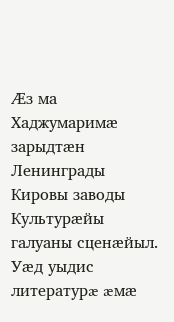Æз ма Хаджумаримæ зарыдтæн Ленинграды Кировы заводы Культурæйы галуаны сценæйыл. Уæд уыдис литературæ æмæ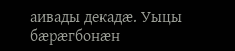аивады декадæ. Уыцы бæрæгбонæн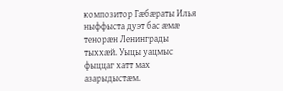композитор Гæбæраты Илья ныффыста дуэт бас æмæ тенорæн Ленинграды тыххæй. Уыцы уацмыс фыццаг хатт мах азарыдыстæм.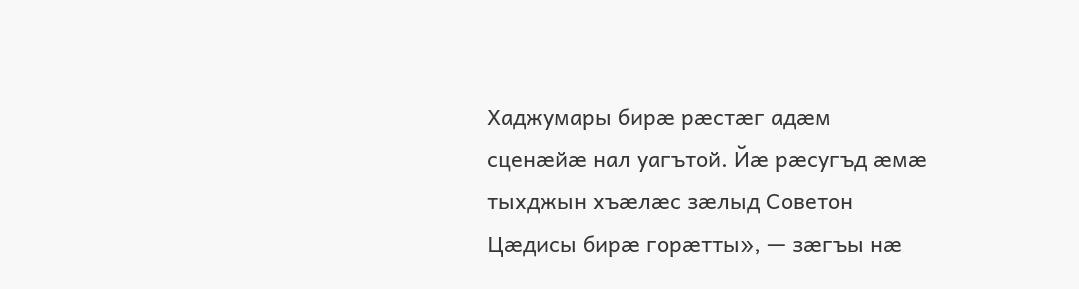Хаджумары бирæ рæстæг адæм сценæйæ нал уагътой. Йæ рæсугъд æмæ тыхджын хъæлæс зæлыд Советон Цæдисы бирæ горæтты», — зæгъы нæ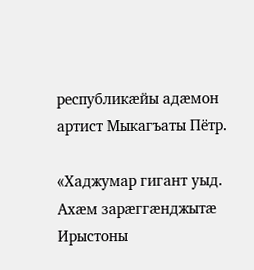республикæйы адæмон артист Мыкагъаты Пётр.

«Хаджумар гигант уыд. Ахæм зарæггæнджытæ Ирыстоны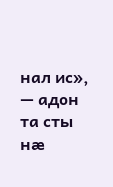нал ис», — адон та сты нæ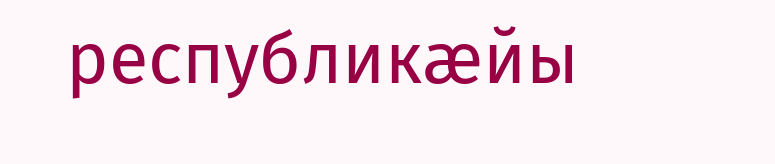республикæйы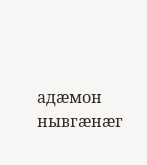адæмон нывгæнæг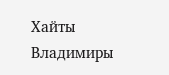Хайты Владимиры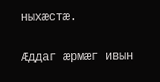ныхæстæ.

Æддаг æрмæг ивын